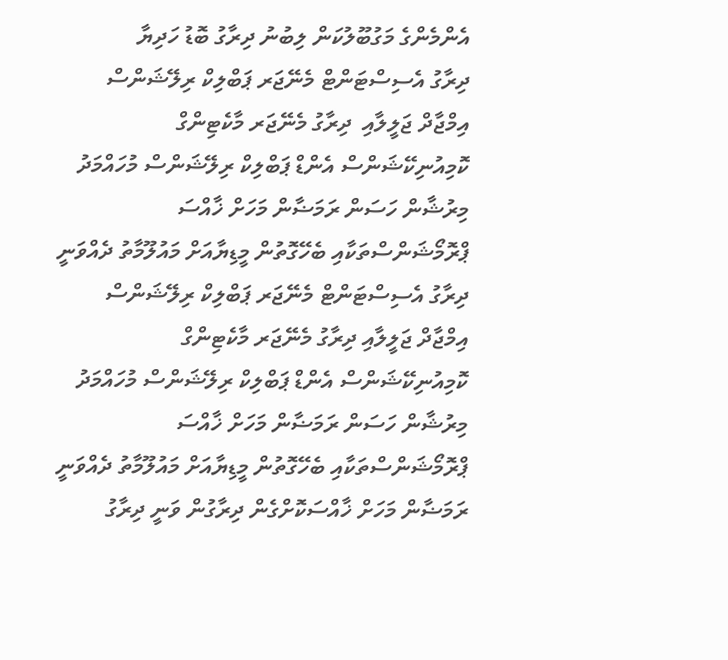އެންމެންގެ މަގުބޫލުކަން ލިބުނު ދިރާގު ބޮޑު ހަދިޔާ
ދިރާގު އެސިސްޓަންޓް މެނޭޖަރ ޕަބްލިކް ރިލޭޝަންސް އިމްޖާދް ޖަލީލާއި  ދިރާގު މެނޭޖަރ މާކެޓިންގް ކޮމިއުނިކޭޝަންސް އެންޑް ޕަބްލިކް ރިލޭޝަންސް މުހައްމަދު މިރުޝާން ހަސަން ރަމަޟާން މަހަށް ޚާއްސަ ޕްރޮމޯޝަންސްތަކާއި ބެހޭގޮތުން މީޑިޔާއަށް މައުލޫމާތު ދެއްވަނީ
ދިރާގު އެސިސްޓަންޓް މެނޭޖަރ ޕަބްލިކް ރިލޭޝަންސް އިމްޖާދް ޖަލީލާއި ދިރާގު މެނޭޖަރ މާކެޓިންގް ކޮމިއުނިކޭޝަންސް އެންޑް ޕަބްލިކް ރިލޭޝަންސް މުހައްމަދު މިރުޝާން ހަސަން ރަމަޟާން މަހަށް ޚާއްސަ ޕްރޮމޯޝަންސްތަކާއި ބެހޭގޮތުން މީޑިޔާއަށް މައުލޫމާތު ދެއްވަނީ
ރަމަޟާން މަހަށް ޚާއްސަކޮށްގެން ދިރާގުން ވަނީ ދިރާގު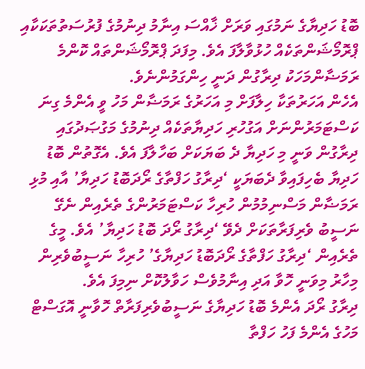ބޮޑު ހަދިޔާގެ ނަމުގައި ވަރަށް ޚާއްސަ އިނާމު ދިނުމުގެ ފުރުސަތުތަކަކާއި ޕްރޮމޯޝަންތަކެއް ހުޅުވާލާފަ އެވެ. މިފަދަ ޕްރޮމޯޝަންތައް ކޮންމެ ރަމަޟާންމަހަކު ދިރާގުން ދަނީ ހިންގަމުންނެވެ.
އެހެން އަހަރުތަކާ ހިލާފަށް މި އަހަރުގެ ރަމަޟާން މަހު ވީ އެންމެ ގިނަ ކަސްޓަމަރުންނަށް އަގުހުރި ހަދިޔާތަކެއް ދިނުމުގެ މަގުޞަދުގައި ދިރާގުން ވަނީ މި ހަދިޔާ ދެ ބަޔަކަށް ބަހާލާފަ އެވެ. އެގޮތުން ބޮޑު ހަދިޔާ ބެހިފައިވާ ދެބަޔަކީ ‘ދިރާގު ހަފްތާގެ ރޯދަބޮޑު ހަދިޔާ’ އާއި މުޅި ރަމަޟާން މަސްނިމުމުން ހުރިހާ ކަސްޓަމަރުންގެ ތެރެއިން ނެގޭ ނަސީބު ވެރިފަރާތަކަށް ދެވޭ ‘ދިރާގު ރޯދަ ބޮޑު ހަދިޔާ’ އެވެ. މީގެ ތެރެއިން ‘ދިރާގު ހަފްތާގެ ރޯދަބޮޑު ހަދިޔާގެ’ ހުރިހާ ނަސީބުވެރިން މިހާރު މިވަނީ ހޮވާ އަދި އިނާމުވެސް ހަވާލުކޮށް ނިމިފަ އެވެ.
ދިރާގު ރޯދަ އެންމެ ބޮޑު ހަދިޔާގެ ނަސީބުވެރިފަރާތް ހޮވާނީ އޮގަސްޓް މަހުގެ އެންމެ ފަހު ހަފްތާ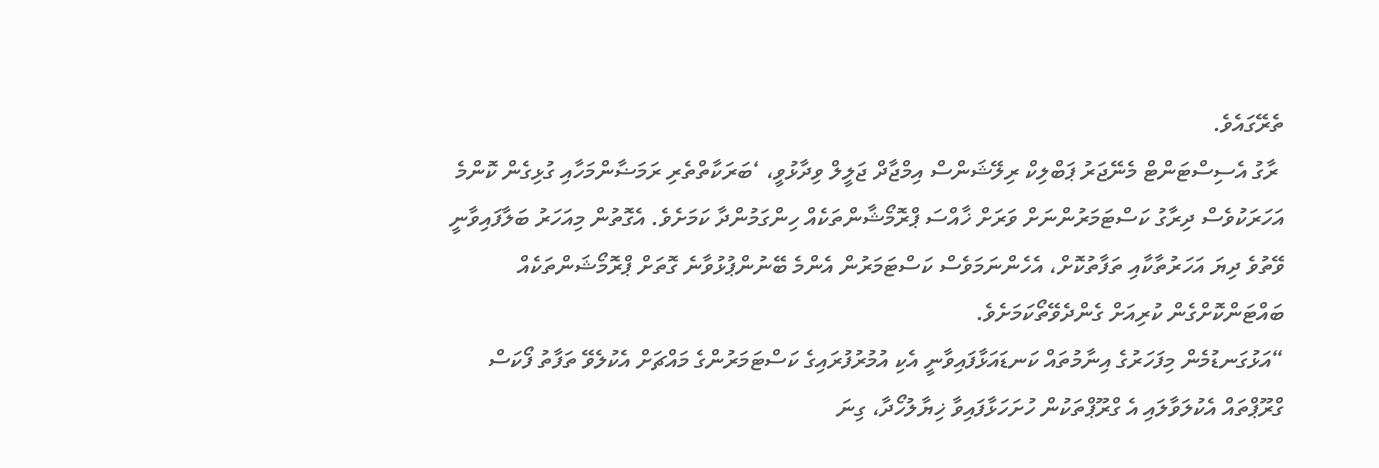ތެރޭގައެވެ.
 ރާގު އެސިސްޓަންޓް މެނޭޖަރު ޕަބްލިކް ރިލޭޝަންސް އިމްޖާދް ޖަލީލް ވިދާޅުވީ، ‘ބަރަކާތްތެރި ރަމަޟާންމަހާއި ގުޅިގެން ކޮންމެ އަހަރަކުވެސް ދިރާގު ކަސްޓަމަރުންނަށް ވަރަށް ޚާއްސަ ޕްރޮމޯޝާންތަކެއް ހިންގަމުންދާ ކަމަށެވެ. އެގޮތުން މިއަހަރު ބަލާފައިވާނީ ވޭތުވެ ދިޔަ އަހަރުތާކާއި ތަފާތުކޮށް، އެހެންނަމަވެސް ކަސްޓަމަރުން އެންމެ ބޭނުންޕުޅުވާނެ ގޮތަށް ޕްރޮމޯޝަންތަކެއް ބައްޓަންކޮށްގެން ކުރިއަށް ގެންދެވޭތޯކަމަށެވެ.
“އަޅުގަނޑުމެން މިފަހަރުގެ އިނާމުތައް ކަނޑައަޅާފައިވާނީ އެކި އުމުރުފުރައިގެ ކަސްޓަމަރުންގެ މައްޗަށް އެކުލެވޭ ތަފާތު ފޯކަސް ގްރޫޕްތައް އެކުލަވާލައި އެ ގްރޫޕްތަކުން ހުށަހަޅާފައިވާ ޚިޔާލުހޯދާ، ގިނަ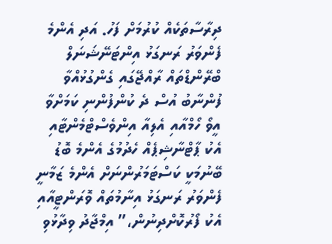ދިރާސާތަކެއް ކުރުމަށް ފަހު. އަދި އެންމެ ފެންވަރު ރަނގަޅު އިންޓަނޭޝަނަލް ބްރޭންޑްތައް ރާއްޖޭގައި ގެންގުޅުއްވާ ފުންނާބު އުސް ދެ ކުންފުންނި ކަމަށްވާ އީވޯ ހޯމްއާއި އެލިއާ އިންވެސްޓްމެންޓާއި އެކު ޕާޓްނާޝިޕެއް ހެދުމުގެ އެންމެ ބޮޑު ބޭނުމަކީ ކަސްޓަމަރުންނަށް އެންމެ ޒަމާނީ ފެންވަރު ރަނގަޅު އިނާމުތައް ވޮރަންޓީއާއި އެކު ފޯރުކޮށްދިނުން،” އިމްޖާދު ވިދާޅުވި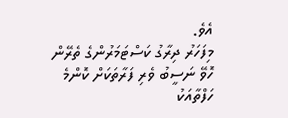އެވެ.
މިފަހަރު ދިރާގު ކަސްޓަމަރުންގެ ތެރޭން ހޮވޭ ނަސީބު ވެރި ފަރާތަކަށް ކޮންމެ ހަފްތާއަކު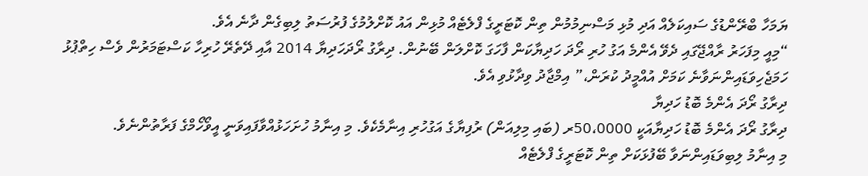ޔަމަހާ ބްރޭންޑުގެ ސައިކަލެއް އަދި މުޅި މަސްނިމުމުން ތިން ކޮޓަރީގެ ފްލެޓެއް މުޅިން އައު ކޮށްލުމުގެ ފުރުސަތު ލިބިގެން ދާނެ އެވެ.
“މިއީ މިފަހަރު ރާއްޖޭގައި ދެވޭ އެންމެ އަގު ހުރި ރޯދަ ހަދިޔާކަން ފާހަގަ ކޮށްލަން ބޭނުން. ދިރާގު ރޯދަހަދިޔާ 2014 އާއި ދޭތެރޭ ހުރިހާ ކަސްޓަމަރުން ވެސް ހިތްޕުޅު ހަމަޖެހިވަޑައިންނަވާނެ ކަމަށް އުއްމީދު ކުރަން،” އިމްޖާދު ވިދާޅުވި އެވެ.
ދިރާގު ރޯދަ އެންމެ ބޮޑު ހަދިޔާ
ދިރާގު ރޯދަ އެންމެ ބޮޑު ހަދިޔާއަކީ 50،0000ރ (ބައި މިލިއަން) ރުފިޔާގެ އަގުހުރި އިނާމެކެވެ. މި އިނާމު ހުށަހަޅުއްވާފައިވަނީ އީވޯހޯމްގެ ފަރާތުންނެވެ.
މި އިނާމު ލިބިވަޑައިންނަވާ ބޭފުޅަކަށް ތިން ކޮޓަރީގެ ފްލެޓެއް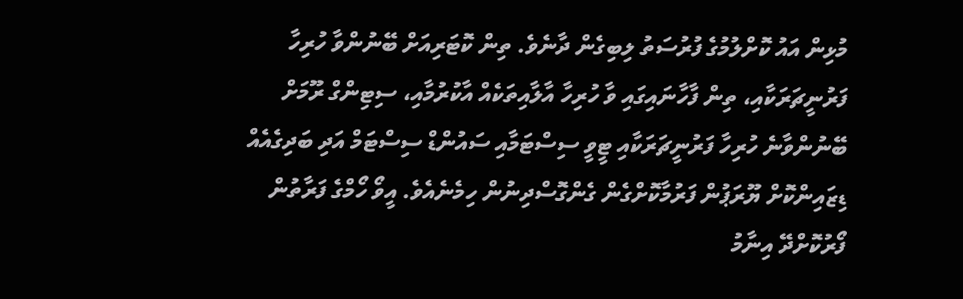މުޅިން އައު ކޮށްލުމުގެ ފުރުސަތު ލިބިގެން ދާނެވެ. ތިން ކޮޓަރިއަށް ބޭނުންވާ ހުރިހާ ފަރުނީޗަރަކާއި، ތިން ފާހާނައިގައި ވާ ހުރިހާ އާލާއިތަކެއް އާކުރުމާއި، ސިޓިންގް ރޫމަށް ބޭނުންވާނެ ހުރިހާ ފަރުނީޗަރަކާއި ޓީވީ ސިސްޓަމާއި ސައުންޑް ސިސްޓަމް އަދި ބަދިގެއެއް ޑިޒައިންކޮށް ޔޫރަޕުން ފަރުމާކޮށްގެން ގެންގޮސްދިނުން ހިމެނެއެވެ. އީވޯ ހޯމްގެ ފަރާތުން ފޯރުކޮށްދޭ އިނާމު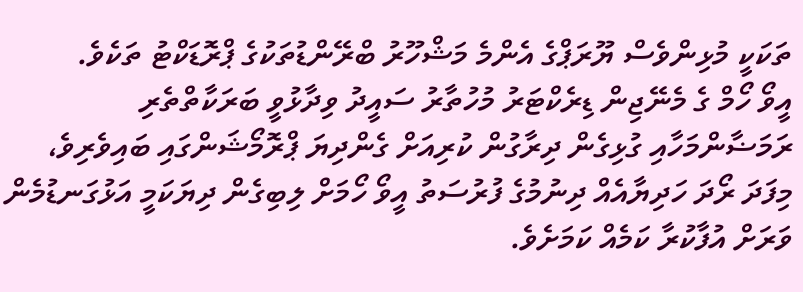ތަކަކީ މުޅިންވެސް ޔޫރަޕްގެ އެންމެ މަޝްހޫރު ބްރޭންޑުތަކުގެ ޕްރޮޑަކްޓު ތަކެވެ.
އީވޯ ހޯމް ގެ މެނޭޖިން ޑިރެކްޓަރު މުހުތާރު ސައީދު ވިދާޅުވީ ބަރަކާތްތެރި ރަމަޟާންމަހާއި ގުޅިގެން ދިރާގުން ކުރިއަށް ގެންދިޔަ ޕްރޮމޯޝަންގައި ބައިވެރިވެ، މިފަދަ ރޯދަ ހަދިޔާއެއް ދިނުމުގެ ފުރުސަތު އީވޯ ހޯމަށް ލިބިގެން ދިޔަކަމީ އަޅުގަނޑުމެން ވަރަށް އުފާކުރާ ކަމެއް ކަމަށެވެ.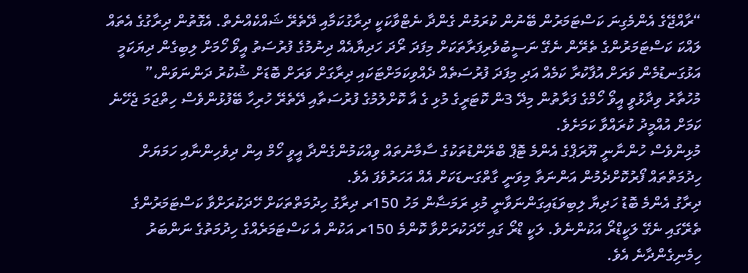“ރާއްޖޭގެ އެންމެގިނަ ކަސްޓަމަރުން ބޭނުން ކުރަމުން ގެންދާ ނެޓްވާކަކީ ދިރާގުކަމާއި ދޭތެރޭ ޝައްކެއްނެތް. އެގޮތުން ދިރާގުގެ އެތައް ލައްކަ ކަސްޓަމަރުންގެ ތެރޭން ނެގޭ ނަސީބުވެރިފަރާތަކަށް މިފަދަ ރޯދަ ހަދިޔާއެއް ދިނުމުގެ ފުރުސަތު އީވޯ ހޯމަށް ލިބިގެން ދިޔަކަމީ އަޅުގަނޑުމެން ވަރަށް އުފާކުރާ ކަމެއް އަދި މިފަދަ ފުރުސަތެއް ދެއްވިކަމަށްޓަކައި ދިރާގަށް ވަރަށް ބޮޑަށް ޝުކުރު ދަންނަވަން،”
މުހުތާރު ވިދާޅުވީ އީވޯ ހޯމްގެ ފަރާތުން މިދޭ 3ން ކޮޓަރީގެ މުޅި ގެ އާ ކޮށްލުމުގެ ފުރުސަތާއި ދޭތެރޭ ހުރިހާ ބޭފުޅުންވެސް ހިތްޖަމަ ޖެހޭނެ ކަމަށް އުއްމީދު ކުރައްވާ ކަމަށެވެ.
މުޅިންވެސް ހުންނާނީ ޔޫރަޕްގެ އެންމެ ޓޮޕް ބްރޭންޑުތަކުގެ ސާމާނުތައް ވިއްކަމުންގެންދާ އީވީ ހޯމް އިން ދިވެހިންނާއި ހަމަޔަށް ހިދުމަތްތައް ފޯރުކޮށްދެމުން އަންނަތާ މިވަނީ ގާތްގަނޑަކަށް އެއް އަހަރުވެފަ އެވެ.
ދިރާގު އެންމެ ބޮޑު ހަދިޔާ ލިބިވަޑައިގަންނަވާނީ މުޅި ރަމަޟާން މަހު 150ރ ދިރާގު ހިދުމަތްތަކަށް ހޭދަކުރަށްވާ ކަސްޓަމަރުންގެ ތެރޭގައި ނެގޭ ލަކީޑްރޯ އަކުންނެވެ. ލަކީ ޑްރޯ ގައި ހޭދަކުރަށްވާ ކޮންމެ 150ރ އަކުން އެ ކަސްޓަމަރެއްގެ ހިދުމަތުގެ ނަންބަރު ހިމެނިގެންދާނެ އެވެ.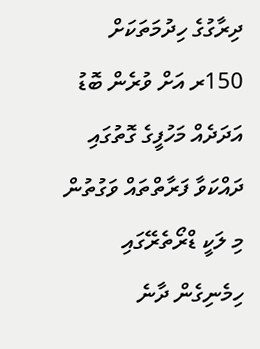ދިރާގުގެ ހިދުމަތަކަށް 150ރ އަށް ވުރެން ބޮޑު އަދަދެއް މަހުފީގެ ގޮތުގައި ދައްކަވާ ފަރާތްތައް ވަގުތުން މި ލަކީ ޑްރޯތެރޭގައި ހިމެނިގެން ދާނެ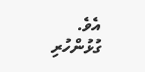އެވެ.
ގުޅުންހުރި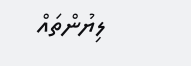ލިޔުންތައް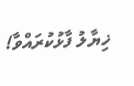ޚިޔާލު ފާޅުކުރައްވާ!